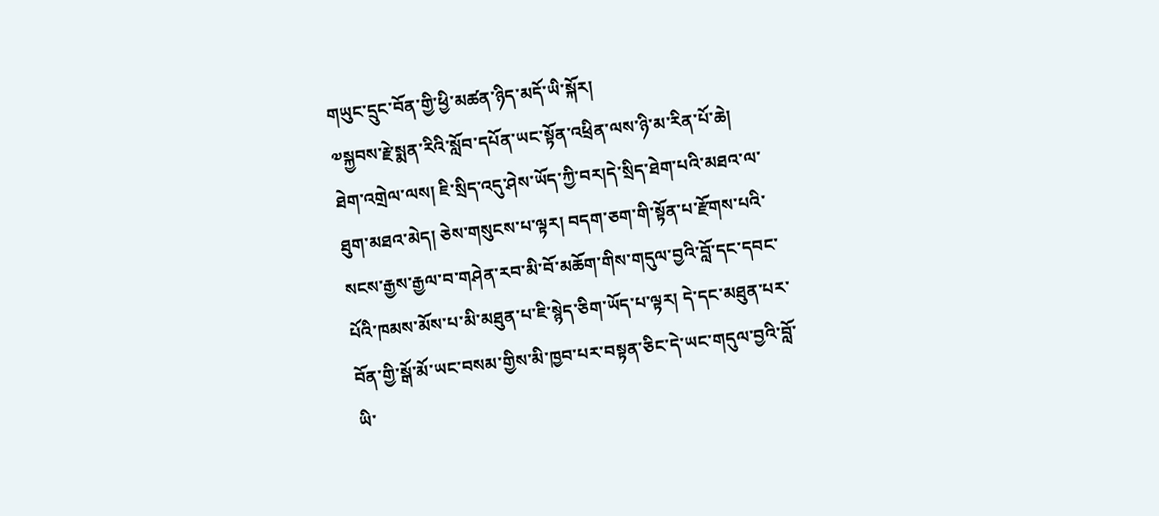གཡུང་དྲུང་བོན་གྱི་ཕྱི་མཚན་ཉིད་མདོ་ཡི་སྐོར།
༧སྐྱབས་རྗེ་སྨན་རིའི་སློབ་དཔོན་ཡང་སྟོན་འཕྲིན་ལས་ཉི་མ་རིན་པོ་ཆེ།
ཐེག་འགྲེལ་ལས། ཇི་སྲིད་འདུ་ཤེས་ཡོད་ཀྱི་བར།དེ་སྲིད་ཐེག་པའི་མཐའ་ལ་ཐུག་མཐའ་མེད། ཅེས་གསུངས་པ་ལྟར། བདག་ཅག་གི་སྟོན་པ་རྫོགས་པའི་སངས་རྒྱས་རྒྱལ་བ་གཤེན་རབ་མི་བོ་མཆོག་གིས་གདུལ་བྱའི་བློ་དང་དབང་པོའི་ཁམས་མོས་པ་མི་མཐུན་པ་ཇི་སྙེད་ཅིག་ཡོད་པ་ལྟར། དེ་དང་མཐུན་པར་བོན་གྱི་སྒོ་མོ་ཡང་བསམ་གྱིས་མི་ཁྱབ་པར་བསྟན་ཅིང་དེ་ཡང་གདུལ་བྱའི་བློ་ཡི་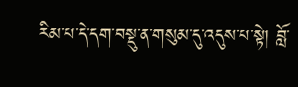རིམ་པ་དེ་དག་བསྡུ་ན་གསུམ་དུ་འདུས་པ་སྟེ། བློ་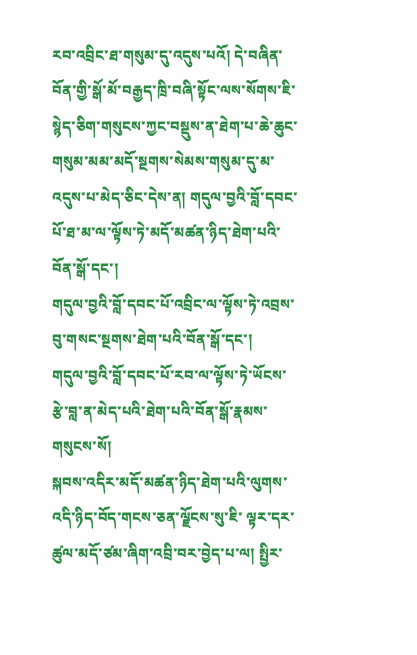རབ་འབྲིང་ཐ་གསུམ་དུ་འདུས་པའོ། དེ་བཞིན་བོན་གྱི་སྒོ་མོ་བརྒྱད་ཁྲི་བཞི་སྟོང་ལས་སོགས་ཇི་སྙེད་ཅིག་གསུངས་ཀྱང་བསྡུས་ན་ཐེག་པ་ཆེ་ཆུང་གསུམ་མམ་མདོ་སྔགས་སེམས་གསུམ་དུ་མ་འདུས་པ་མེད་ཅིང་དེས་ན། གདུལ་བྱའི་བློ་དབང་པོ་ཐ་མ་ལ་ལྟོས་ཏེ་མདོ་མཚན་ཉིད་ཐེག་པའི་བོན་སྒོ་དང་།
གདུལ་བྱའི་བློ་དབང་པོ་འབྲིང་ལ་ལྟོས་ཏེ་འབྲས་བུ་གསང་སྔགས་ཐེག་པའི་བོན་སྒོ་དང་།
གདུལ་བྱའི་བློ་དབང་པོ་རབ་ལ་ལྟོས་ཏེ་ཡོངས་རྩེ་བླ་ན་མེད་པའི་ཐེག་པའི་བོན་སྒོ་རྣམས་
གསུངས་སོ།
སྐབས་འདིར་མདོ་མཚན་ཉིད་ཐེག་པའི་ལུགས་འདི་ཉིད་བོད་གངས་ཅན་ལྗོངས་སུ་ཇི་ ལྟར་དར་ཚུལ་མདོ་ཙམ་ཞིག་འབྲི་བར་བྱེད་པ་ལ། སྤྱིར་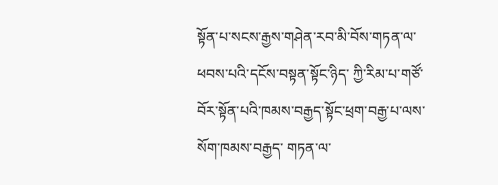སྟོན་པ་སངས་རྒྱས་གཤེན་རབ་མི་བོས་གཏན་ལ་ཕབས་པའི་དངོས་བསྟན་སྟོང་ཉིད་ ཀྱི་རིམ་པ་གཙོ་བོར་སྟོན་པའི་ཁམས་བརྒྱད་སྟོང་ཕྲག་བརྒྱ་པ་ལས་སོག་ཁམས་བརྒྱད་ གཏན་ལ་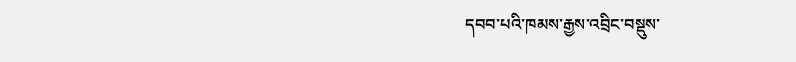དབབ་པའི་ཁམས་རྒྱས་འབྲིང་བསྡུས་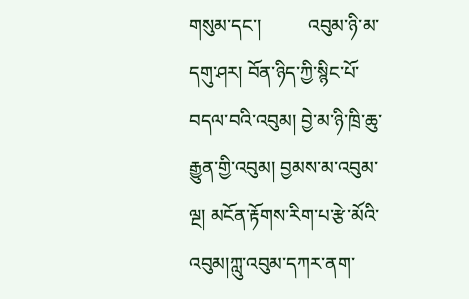གསུམ་དང་།          འབུམ་ཉི་མ་དགུ་ཤར། བོན་ཉིད་ཀྱི་སྙིང་པོ་བདལ་བའི་འབུམ། བྱེ་མ་ཉི་ཁྲི་ཆུ་རྒྱུན་གྱི་འབུམ། བྱམས་མ་འབུམ་ལྔ། མངོན་རྟོགས་རིག་པ་རྩེ་མོའི་འབུམ།ཀླུ་འབུམ་དཀར་ནག་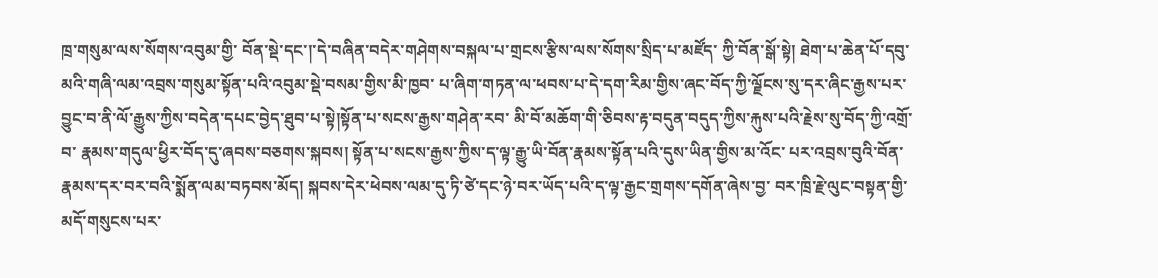ཁྲ་གསུམ་ལས་སོགས་འབུམ་གྱི་ བོན་སྡེ་དང་།་དེ་བཞིན་བདེར་གཤེགས་བསྐལ་པ་གྲངས་རྩིས་ལས་སོགས་སྲིད་པ་མཛོད་ ཀྱི་བོན་སྒོ་སྟེ། ཐེག་པ་ཆེན་པོ་དབུ་མའི་གཞི་ལམ་འབྲས་གསུམ་སྟོན་པའི་འབུམ་སྡེ་བསམ་གྱིས་མི་ཁྱབ་ པ་ཞིག་གཏན་ལ་ཕབས་པ་དེ་དག་རིམ་གྱིས་ཞང་བོད་ཀྱི་ལྗོངས་སུ་དར་ཞིང་རྒྱས་པར་ བྱུང་བ་ནི་ལོ་རྒྱུས་ཀྱིས་བདེན་དཔང་བྱེད་ཐུབ་པ་སྟེ།སྟོན་པ་སངས་རྒྱས་གཤེན་རབ་ མི་བོ་མཆོག་གི་ཅིབས་རྟ་བདུན་བདུད་ཀྱིས་རྐུས་པའི་རྗེས་སུ་བོད་ཀྱི་འགྲོ་བ་ རྣམས་གདུལ་ཕྱིར་བོད་དུ་ཞབས་བཅགས་སྐབས། སྟོན་པ་སངས་རྒྱས་ཀྱིས་ད་ལྟ་རྒྱུ་ཡི་བོན་རྣམས་སྟོན་པའི་དུས་ཡིན་གྱིས་མ་འོང་ པར་འབྲས་བུའི་བོན་རྣམས་དར་བར་བའི་སྨོན་ལམ་བཏབས་མོད། སྐབས་དེར་ཕེབས་ལམ་དུ་ཏི་ཙེ་དང་ཉེ་བར་ཡོད་པའི་ད་ལྟ་རྒྱང་གྲགས་དགོན་ཞེས་བྱ་ བར་ཁྲི་རྗེ་ལུང་བསྟན་གྱི་མདོ་གསུངས་པར་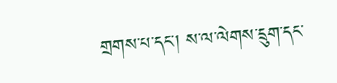གྲགས་པ་དང་། ས་ལ་ལེགས་དྲུག་དང་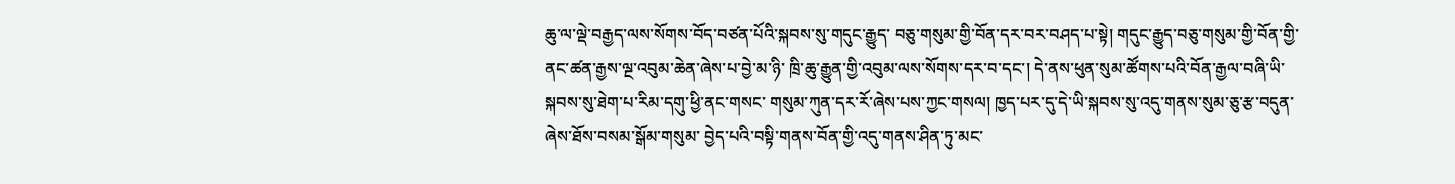ཆུ་ལ་ལྡེ་བརྒྱད་ལས་སོགས་བོད་བཙན་པོའི་སྐབས་སུ་གདུང་རྒྱུད་ བཅུ་གསུམ་གྱི་བོན་དར་བར་བཤད་པ་སྟེ། གདུང་རྒྱུད་བཅུ་གསུམ་གྱི་བོན་གྱི་ནང་ཚན་རྒྱས་ལྔ་འབུམ་ཆེན་ཞེས་པ་བྱེ་མ་ཉི་ ཁྲི་ཆུ་རྒྱུན་གྱི་འབུམ་ལས་སོགས་དར་བ་དང་། དེ་ནས་ཕུན་སུམ་ཚོགས་པའི་བོན་རྒྱལ་བཞི་ཡི་སྐབས་སུ་ཐེག་པ་རིམ་དགུ་ཕྱི་ནང་གསང་ གསུམ་ཀུན་དར་རོ་ཞེས་པས་ཀྱང་གསལ། ཁྱད་པར་དུ་དེ་ཡི་སྐབས་སུ་འདུ་གནས་སུམ་ཅུ་རྩ་བདུན་ཞེས་ཐོས་བསམ་སྒོམ་གསུམ་ བྱེད་པའི་བསྟི་གནས་བོན་གྱི་འདུ་གནས་ཤིན་ཏུ་མང་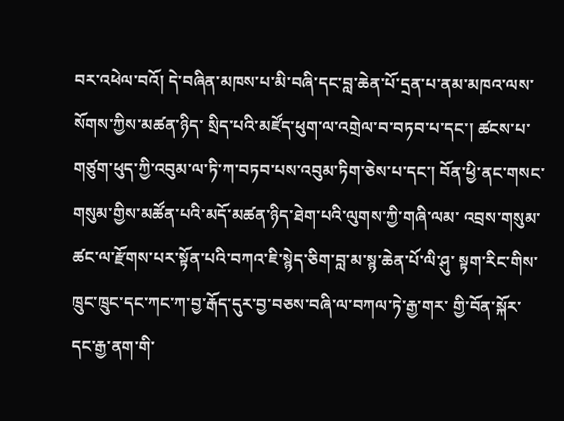བར་འཕེལ་བའོ། དེ་བཞིན་མཁས་པ་མི་བཞི་དང་བླ་ཆེན་པོ་དྲན་པ་ནམ་མཁའ་ལས་སོགས་ཀྱིས་མཚན་ཉིད་ སྲིད་པའི་མཛོད་ཕུག་ལ་འགྲེལ་བ་བཏབ་པ་དང་། ཚངས་པ་གཙུག་ཕུད་ཀྱི་འབུམ་ལ་ཏི་ཀ་བཏབ་པས་འབུམ་ཏིག་ཅེས་པ་དང་། བོན་ཕྱི་ནང་གསང་གསུམ་གྱིས་མཚོན་པའི་མདོ་མཚན་ཉིད་ཐེག་པའི་ལུགས་ཀྱི་གཞི་ལམ་ འབྲས་གསུམ་ཚང་ལ་རྫོགས་པར་སྟོན་པའི་བཀའ་ཇི་སྙེད་ཅིག་བླ་མ་སྙ་ཆེན་པོ་ལི་ཤུ་ སྟག་རིང་གིས་ཁྲུང་ཁྲུང་དང་ཀང་ཀ་བྱ་རྒོད་དུར་བྱ་བཅས་བཞི་ལ་བཀལ་ཏེ་རྒྱ་གར་ གྱི་བོན་སྐོར་དང་རྒྱ་ནག་གི་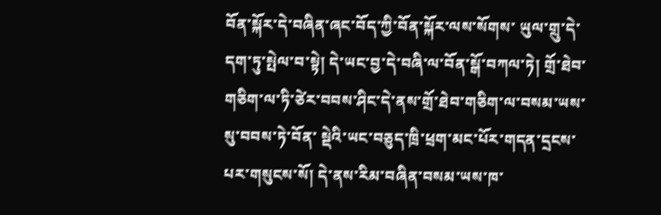བོན་སྐོར་དེ་བཞིན་ཞང་བོད་ཀྱི་བོན་སྐོར་ལས་སོགས་ ཡུལ་གྲུ་དེ་དག་ཏུ་སྤེལ་བ་སྟེ། དེ་ཡང་བྱ་དེ་བཞི་ལ་བོན་སྒོ་བཀལ་ཏེ། གྲོ་ཐེབ་གཅིག་ལ་ཏི་ཙེར་བབས་ཤིང་དེ་ནས་གྲོ་ཐེབ་གཅིག་ལ་བསམ་ཡས་སུ་བབས་ཏེ་བོན་ སྡེའི་ཡང་བཅུད་ཁྲི་ཕྲག་མང་པོར་གདན་དྲངས་པར་གསུངས་སོ། དེ་ནས་རིམ་བཞིན་བསམ་ཡས་ཁ་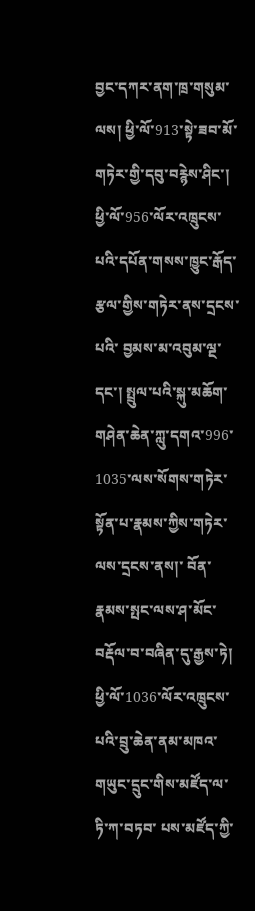བྱང་དཀར་ནག་ཁྲ་གསུམ་ལས། ཕྱི་ལོ་913་སྟེ་ཟབ་མོ་གཏེར་གྱི་དབུ་བརྙེས་ཤིང་། ཕྱི་ལོ་956་ལོར་འཁྲུངས་པའི་དཔོན་གསས་ཁྱུང་རྒོད་རྩལ་གྱིས་གཏེར་ནས་དྲངས་པའི་ བྱམས་མ་འབུམ་ལྔ་དང་། སྤྲུལ་པའི་སྐུ་མཆོག་གཤེན་ཆེན་ཀླུ་དགའ་996་ 1035་ལས་སོགས་གཏེར་སྟོན་པ་རྣམས་ཀྱིས་གཏེར་ལས་དྲངས་ནས།་ བོན་རྣམས་སྤང་ལས་ཤ་མོང་བརྡོལ་བ་བཞིན་དུ་རྒྱས་ཏེ། ཕྱི་ལོ་1036་ལོར་འཁྲུངས་པའི་བྲུ་ཆེན་ནམ་མཁའ་གཡུང་དྲུང་གིས་མཛོད་ལ་ཏི་ཀ་བཏབ་ པས་མཛོད་ཀྱི་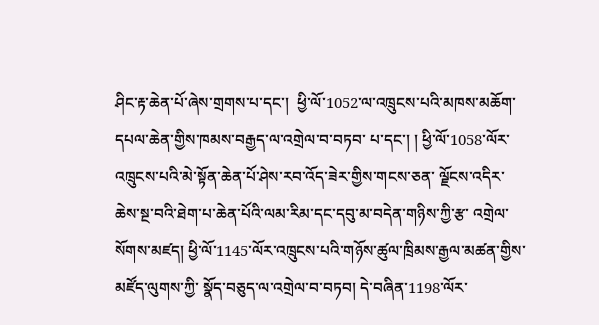ཤིང་རྟ་ཆེན་པོ་ཞེས་གྲགས་པ་དང་།  ཕྱི་ལོ་1052་ལ་འཁྲུངས་པའི་མཁས་མཆོག་དཔལ་ཆེན་གྱིས་ཁམས་བརྒྱད་ལ་འགྲེལ་བ་བཏབ་ པ་དང་། ། ཕྱི་ལོ་1058་ལོར་འཁྲུངས་པའི་མེ་སྟོན་ཆེན་པོ་ཤེས་རབ་འོད་ཟེར་གྱིས་གངས་ཅན་ ལྗོངས་འདིར་ཆེས་སྔ་བའི་ཐེག་པ་ཆེན་པོའི་ལམ་རིམ་དང་དབུ་མ་བདེན་གཉིས་ཀྱི་རྩ་ འགྲེལ་སོགས་མཛད། ཕྱི་ལོ་1145་ལོར་འཁྲུངས་པའི་གཉོས་ཚུལ་ཁྲིམས་རྒྱལ་མཚན་གྱིས་མཛོད་ལུགས་ཀྱི་ སྣོད་བཅུད་ལ་འགྲེལ་བ་བཏབ། དེ་བཞིན་1198་ལོར་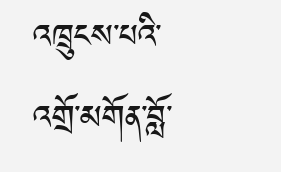འཁྲུངས་པའི་འགྲོ་མགོན་བློ་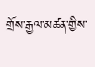གྲོས་རྒྱལ་མཚན་གྱིས་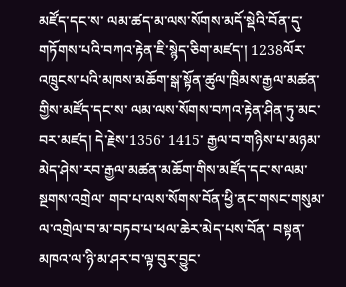མཛོད་དང་ས་ ལམ་ཚད་མ་ལས་སོགས་མདོ་སྡེའི་བོན་དུ་གཏོགས་པའི་བཀའ་རྟེན་ཇི་སྙེད་ཅིག་མཛད་། 1238ལོར་འཁྲུངས་པའི་མཁས་མཆོག་སྒ་སྟོན་ཚུལ་ཁྲིམས་རྒྱལ་མཚན་གྱིས་མཛོད་དང་ས་ ལམ་ལས་སོགས་བཀའ་རྟེན་ཤིན་ཏུ་མང་བར་མཛད། དེ་རྗེས་1356་ 1415་ རྒྱལ་བ་གཉིས་པ་མཉམ་མེད་ཤེས་རབ་རྒྱལ་མཚན་མཆོག་གིས་མཛོད་དང་ས་ལམ་སྔགས་འགྲེལ་ གབ་པ་ལས་སོགས་བོན་ཕྱི་ནང་གསང་གསུམ་ལ་འགྲེལ་བ་མ་བཏབ་པ་ཕལ་ཆེར་མེད་པས་བོན་ བསྟན་མཁའ་ལ་ཉི་མ་ཤར་བ་ལྟ་བུར་བྱུང་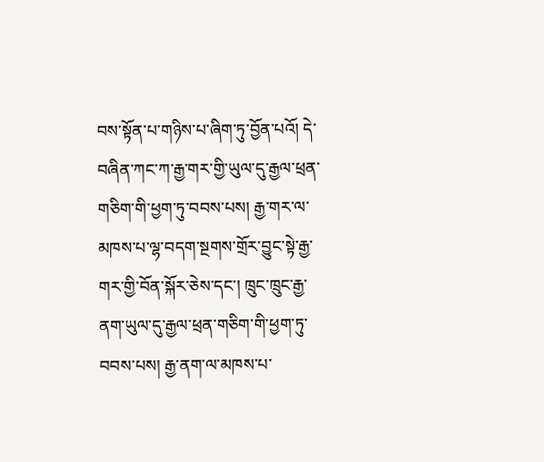བས་སྟོན་པ་གཉིས་པ་ཞིག་ཏུ་བྱོན་པའོ། དེ་བཞིན་ཀང་ཀ་རྒྱ་གར་གྱི་ཡུལ་དུ་རྒྱལ་ཕྲན་གཅིག་གི་ཕྱག་ཏུ་བབས་པས། རྒྱ་གར་ལ་མཁས་པ་ལྷ་བདག་སྔགས་གྲོར་བྱུང་སྟེ་རྒྱ་གར་གྱི་བོན་སྐོར་ཅེས་དང་། ཁྲུང་ཁྲུང་རྒྱ་ནག་ཡུལ་དུ་རྒྱལ་ཕྲན་གཅིག་གི་ཕྱག་ཏུ་བབས་པས། རྒྱ་ནག་ལ་མཁས་པ་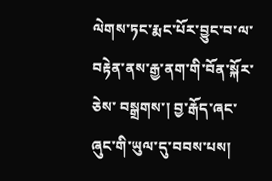ལེགས་ཏང་རྨང་པོར་བྱུང་བ་ལ་བརྟེན་ནས་རྒྱ་ནག་གི་བོན་སྐོར་ཅེས་ བསྒྲགས་། བྱ་རྒོད་ཞང་ཞུང་གི་ཡུལ་དུ་བབས་པས།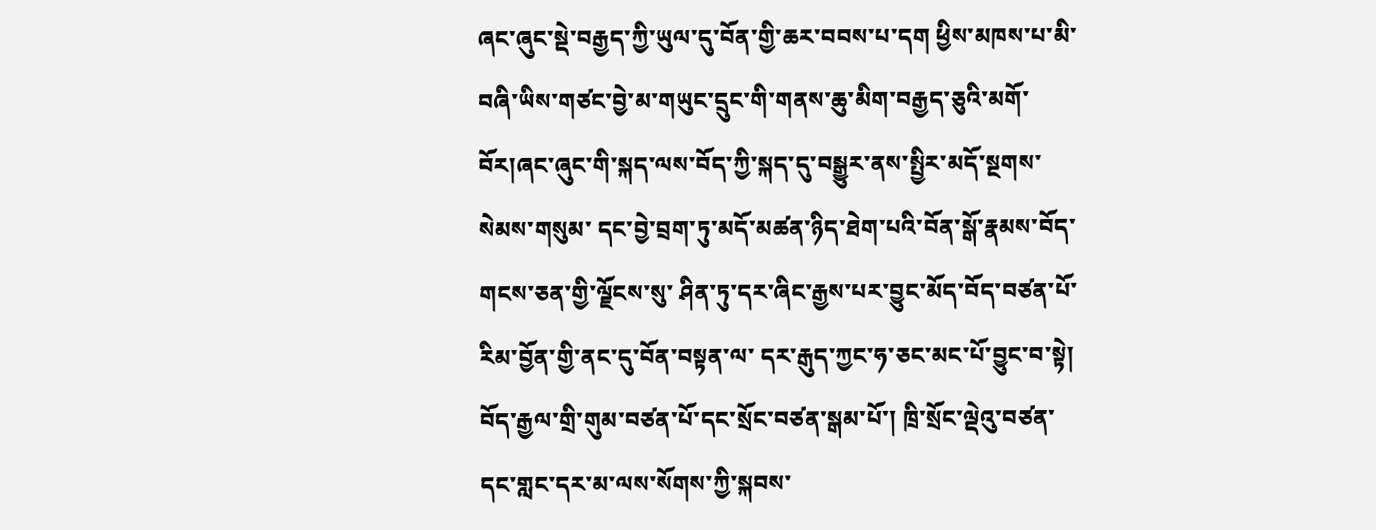ཞང་ཞུང་སྡེ་བརྒྱད་ཀྱི་ཡུལ་དུ་བོན་གྱི་ཆར་བབས་པ་དག ཕྱིས་མཁས་པ་མི་བཞི་ཡིས་གཙང་བྱེ་མ་གཡུང་དྲུང་གི་གནས་ཆུ་མིག་བརྒྱད་ཅུའི་མགོ་ བོར།ཞང་ཞུང་གི་སྐད་ལས་བོད་ཀྱི་སྐད་དུ་བསྒྱུར་ནས་སྤྱིར་མདོ་སྔགས་སེམས་གསུམ་ དང་བྱེ་བྲག་ཏུ་མདོ་མཚན་ཉིད་ཐེག་པའི་བོན་སྒོ་རྣམས་བོད་གངས་ཅན་གྱི་ལྗོངས་སུ་ ཤིན་ཏུ་དར་ཞིང་རྒྱས་པར་བྱུང་མོད་བོད་བཙན་པོ་རིམ་བྱོན་གྱི་ནང་དུ་བོན་བསྟན་ལ་ དར་རྒུད་ཀྱང་ཧ་ཅང་མང་པོ་བྱུང་བ་སྟེ། བོད་རྒྱལ་གྲི་གུམ་བཙན་པོ་དང་སྲོང་བཙན་སྒམ་པོ་། ཁྲི་སྲོང་ལྡེའུ་བཙན་དང་གླང་དར་མ་ལས་སོགས་ཀྱི་སྐབས་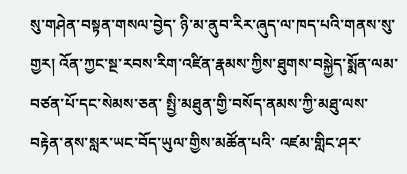སུ་གཤེན་བསྟན་གསལ་བྱེད་ ཉི་མ་ནུབ་རིར་ཞུད་ལ་ཁད་པའི་གནས་སུ་གྱར། འོན་ཀྱང་སྔ་རབས་རིག་འཛིན་རྣམས་ཀྱིས་ཐུགས་བསྐྱེད་སྨོན་ལམ་བཙན་པོ་དང་སེམས་ཅན་ སྤྱི་མཐུན་གྱི་བསོད་ནམས་ཀྱི་མཐུ་ལས་བརྟེན་ནས་སླར་ཡང་བོད་ཡུལ་གྱིས་མཚོན་པའི་ འཛམ་གླིང་ཤར་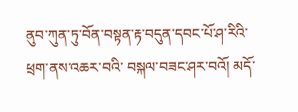ནུབ་ཀུན་ཏུ་བོན་བསྟན་རྟ་བདུན་དབང་པོ་ཤ་རིའི་ཕྲག་ནས་འཆར་བའི་ བསྐལ་བཟང་ཤར་བའོ། མདོ་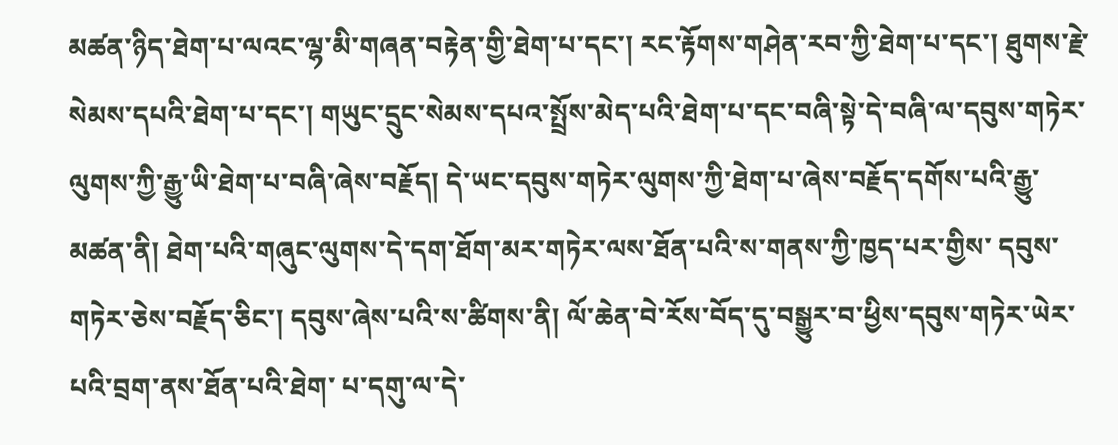མཚན་ཉིད་ཐེག་པ་ལའང་ལྷ་མི་གཞན་བརྟེན་གྱི་ཐེག་པ་དང་། རང་རྟོགས་གཤེན་རབ་ཀྱི་ཐེག་པ་དང་། ཐུགས་རྗེ་སེམས་དཔའི་ཐེག་པ་དང་། གཡུང་དྲུང་སེམས་དཔའ་སྤྲོས་མེད་པའི་ཐེག་པ་དང་བཞི་སྟེ་དེ་བཞི་ལ་དབུས་གཏེར་ ལུགས་ཀྱི་རྒྱུ་ཡི་ཐེག་པ་བཞི་ཞེས་བརྗོད། དེ་ཡང་དབུས་གཏེར་ལུགས་ཀྱི་ཐེག་པ་ཞེས་བརྗོད་དགོས་པའི་རྒྱུ་མཚན་ནི། ཐེག་པའི་གཞུང་ལུགས་དེ་དག་ཐོག་མར་གཏེར་ལས་ཐོན་པའི་ས་གནས་ཀྱི་ཁྱད་པར་གྱིས་ དབུས་གཏེར་ཅེས་བརྗོད་ཅིང་། དབུས་ཞེས་པའི་ས་ཚིགས་ནི། ལོ་ཆེན་བེ་རོས་བོད་དུ་བསྒྱུར་བ་ཕྱིས་དབུས་གཏེར་ཡེར་པའི་བྲག་ནས་ཐོན་པའི་ཐེག་ པ་དགུ་ལ་དེ་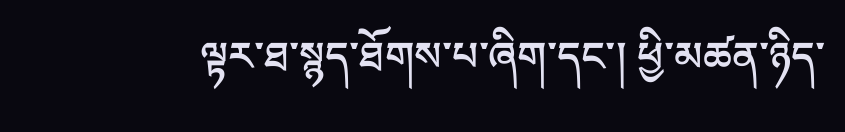ལྟར་ཐ་སྙད་ཐོགས་པ་ཞིག་དང་། ཕྱི་མཚན་ཉིད་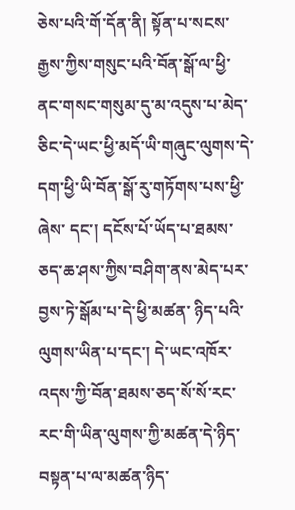ཅེས་པའི་གོ་དོན་ནི། སྟོན་པ་སངས་རྒྱས་ཀྱིས་གསུང་པའི་བོན་སྒོ་ལ་ཕྱི་ནང་གསང་གསུམ་དུ་མ་འདུས་པ་མེད་ ཅིང་དེ་ཡང་ཕྱི་མདོ་ཡི་གཞུང་ལུགས་དེ་དག་ཕྱི་ཡི་བོན་སྒོ་རུ་གཏོགས་པས་ཕྱི་ཞེས་ དང་། དངོས་པོ་ཡོད་པ་ཐམས་ཅད་ཆ་ཤས་ཀྱིས་བཤིག་ནས་མེད་པར་བྱས་ཏེ་སྒོམ་པ་དེ་ཕྱི་མཚན་ ཉིད་པའི་ལུགས་ཡིན་པ་དང་། དེ་ཡང་འཁོར་འདས་ཀྱི་བོན་ཐམས་ཅད་སོ་སོ་རང་རང་གི་ཡིན་ལུགས་ཀྱི་མཚན་དེ་ཉིད་ བསྟན་པ་ལ་མཚན་ཉིད་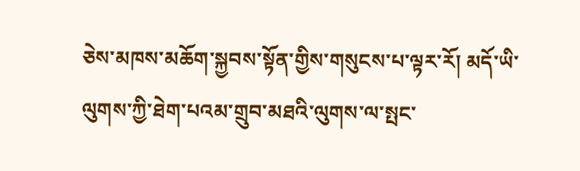ཅེས་མཁས་མཆོག་སྐྱབས་སྟོན་གྱིས་གསུངས་པ་ལྟར་རོ། མདོ་ཡི་ལུགས་ཀྱི་ཐེག་པའམ་གྲུབ་མཐའི་ལུགས་ལ་སྤང་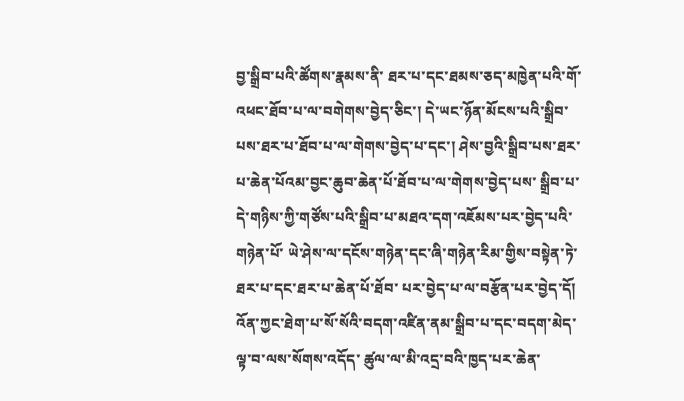བྱ་སྒྲིབ་པའི་ཚོགས་རྣམས་ནི་ ཐར་པ་དང་ཐམས་ཅད་མཁྱེན་པའི་གོ་འཕང་ཐོབ་པ་ལ་བགེགས་བྱེད་ཅིང་། དེ་ཡང་ཉོན་མོངས་པའི་སྒྲིབ་པས་ཐར་པ་ཐོབ་པ་ལ་གེགས་བྱེད་པ་དང་། ཤེས་བྱའི་སྒྲིབ་པས་ཐར་པ་ཆེན་པོའམ་བྱང་ཆུབ་ཆེན་པོ་ཐོབ་པ་ལ་གེགས་བྱེད་པས་ སྒྲིབ་པ་དེ་གཉིས་ཀྱི་གཙོས་པའི་སྒྲིབ་པ་མཐའ་དག་འཇོམས་པར་བྱེད་པའི་གཉེན་པོ་ ཡེ་ཤེས་ལ་དངོས་གཉེན་དང་ཞི་གཉེན་རིམ་གྱིས་བསྟེན་ཏེ་ཐར་པ་དང་ཐར་པ་ཆེན་པོ་ཐོབ་ པར་བྱེད་པ་ལ་བརྩོན་པར་བྱེད་དོ།  འོན་ཀྱང་ཐེག་པ་སོ་སོའི་བདག་འཛིན་ནམ་སྒྲིབ་པ་དང་བདག་མེད་ལྟ་བ་ལས་སོགས་འདོད་ ཚུལ་ལ་མི་འདྲ་བའི་ཁྱད་པར་ཆེན་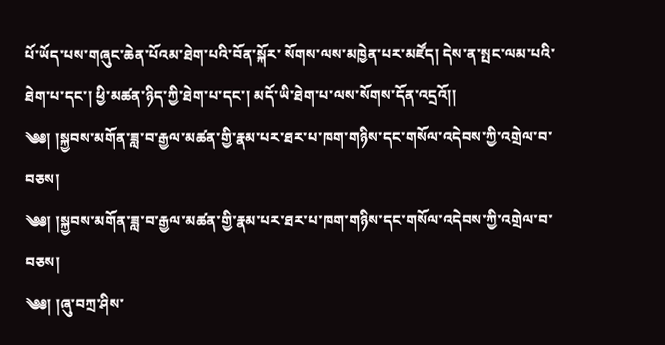པོ་ཡོད་པས་གཞུང་ཆེན་པོའམ་ཐེག་པའི་བོན་སྐོར་ སོགས་ལས་མཁྱེན་པར་མཛོད། དེས་ན་སྤང་ལམ་པའི་ཐེག་པ་དང་། ཕྱི་མཚན་ཉིད་ཀྱི་ཐེག་པ་དང་། མདོ་ཡི་ཐེག་པ་ལས་སོགས་དོན་འདྲའོ།།
༄༅། །སྐྱབས་མགོན་ཟླ་བ་རྒྱལ་མཚན་གྱི་རྣམ་པར་ཐར་པ་ཁག་གཉིས་དང་གསོལ་འདེབས་ཀྱི་འགྲེལ་བ་བཅས།
༄༅། །སྐྱབས་མགོན་ཟླ་བ་རྒྱལ་མཚན་གྱི་རྣམ་པར་ཐར་པ་ཁག་གཉིས་དང་གསོལ་འདེབས་ཀྱི་འགྲེལ་བ་བཅས།
༄༅། །ཞུ་བཀྲ་ཤིས་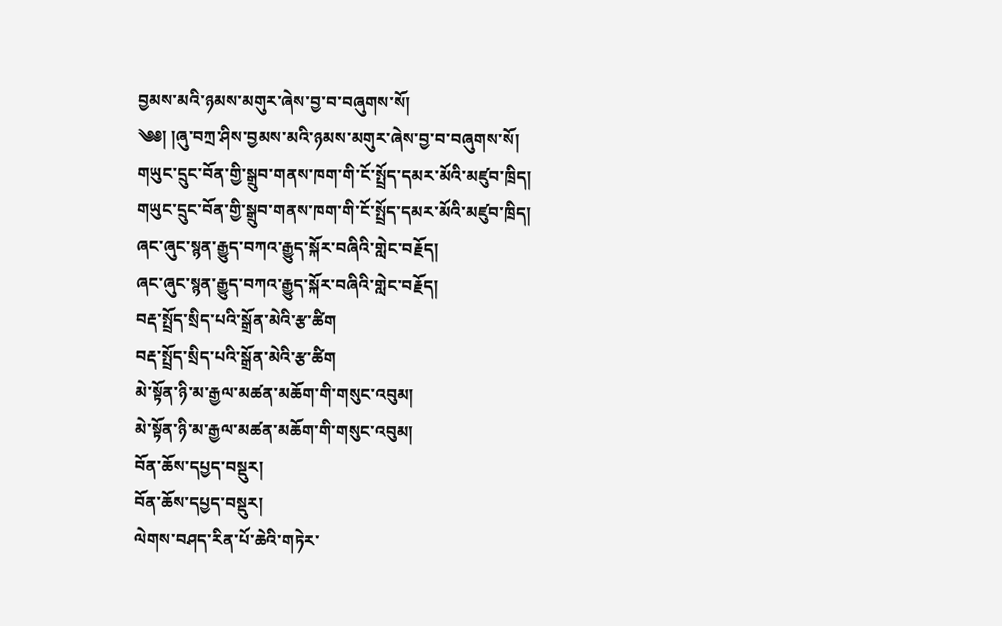བྱམས་མའི་ཉམས་མགུར་ཞེས་བྱ་བ་བཞུགས་སོ།
༄༅། །ཞུ་བཀྲ་ཤིས་བྱམས་མའི་ཉམས་མགུར་ཞེས་བྱ་བ་བཞུགས་སོ།
གཡུང་དྲུང་བོན་གྱི་སྒྲུབ་གནས་ཁག་གི་ངོ་སྤྲོད་དམར་མོའི་མཛུབ་ཁྲིད།
གཡུང་དྲུང་བོན་གྱི་སྒྲུབ་གནས་ཁག་གི་ངོ་སྤྲོད་དམར་མོའི་མཛུབ་ཁྲིད།
ཞང་ཞུང་སྙན་རྒྱུད་བཀའ་རྒྱུད་སྐོར་བཞིའི་གླེང་བརྗོད།
ཞང་ཞུང་སྙན་རྒྱུད་བཀའ་རྒྱུད་སྐོར་བཞིའི་གླེང་བརྗོད།
བརྡ་སྤྲོད་སྲིད་པའི་སྒྲོན་མེའི་རྩ་ཚིག
བརྡ་སྤྲོད་སྲིད་པའི་སྒྲོན་མེའི་རྩ་ཚིག
མེ་སྟོན་ཉི་མ་རྒྱལ་མཚན་མཆོག་གི་གསུང་འབུམ།
མེ་སྟོན་ཉི་མ་རྒྱལ་མཚན་མཆོག་གི་གསུང་འབུམ།
བོན་ཆོས་དཔྱད་བསྡུར།
བོན་ཆོས་དཔྱད་བསྡུར།
ལེགས་བཤད་རིན་པོ་ཆེའི་གཏེར་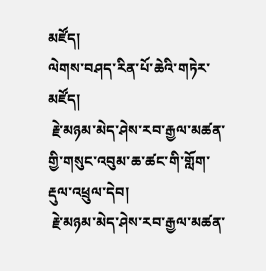མཛོད།
ལེགས་བཤད་རིན་པོ་ཆེའི་གཏེར་མཛོད།
 རྗེ་མཉམ་མེད་ཤེས་རབ་རྒྱལ་མཚན་གྱི་གསུང་འབུམ་ཆ་ཚང་གི་གློག་རྡུལ་འཕྲུལ་དེབ།
 རྗེ་མཉམ་མེད་ཤེས་རབ་རྒྱལ་མཚན་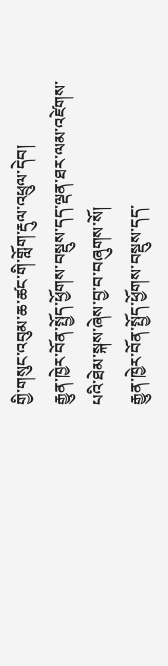གྱི་གསུང་འབུམ་ཆ་ཚང་གི་གློག་རྡུལ་འཕྲུལ་དེབ།
རྒྱུན་ཁྱེར་བོན་སྤྱོད་ཕྱོགས་བསྡུས་དད་ལྡན་ཐར་ལམ་འཛེགས་པའི་ཐེམ་སྐས་ཞེས་བྱ་བ་བཞུགས་སོ།
རྒྱུན་ཁྱེར་བོན་སྤྱོད་ཕྱོགས་བསྡུས་དད་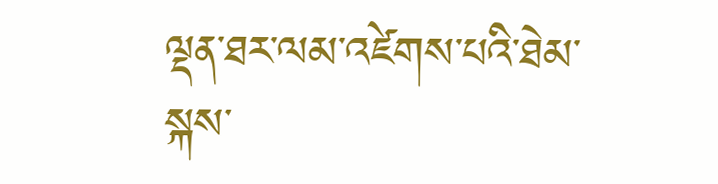ལྡན་ཐར་ལམ་འཛེགས་པའི་ཐེམ་སྐས་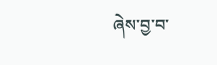ཞེས་བྱ་བ་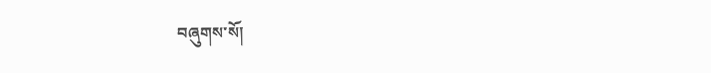བཞུགས་སོ།